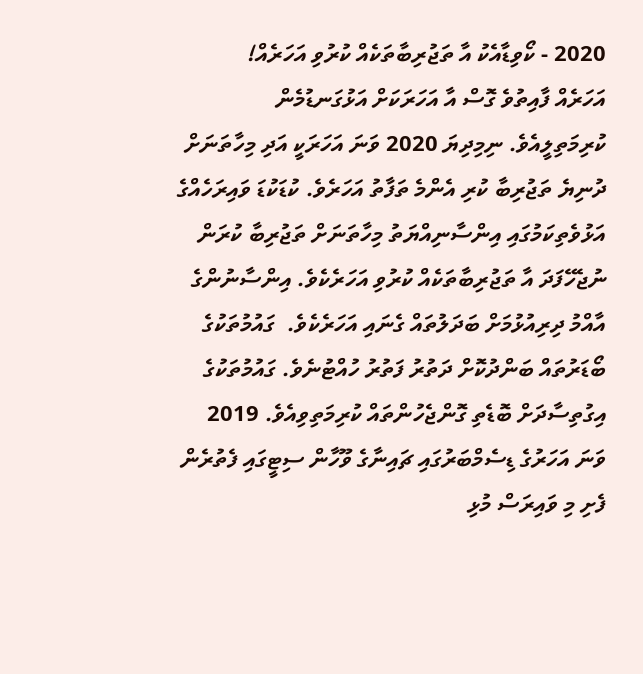2020 - ކޯވިޑާއެކު އާ ތަޖުރިބާތަކެއް ކުރުވި އަހަރެއް!
އަހަރެއް ފާއިތުވެ ގޮސް އާ އަހަރަކަށް އަޅުގަނޑުމެން ކުރިމަތިލީއެވެ. ނިމިދިޔަ 2020 ވަނަ އަހަރަކީ އަދި މިހާތަނަށް ދުނިޔެ ތަޖުރިބާ ކުރި އެންމެ ތަފާތު އަހަރެވެ. ކުޑަކުޑަ ވައިރަހެއްގެ އަޅުވެތިކަމުގައި އިންސާނިއްޔަތު މިހާތަނަށް ތަޖުރިބާ ކުރަން ނުޖެހޭފަދަ އާ ތަޖުރިބާތަކެއް ކުރުވި އަހަރެކެވެ. އިންސާނުންގެ އާއްމު ދިރިއުޅުމަށް ބަދަލުތައް ގެނައި އަހަރެކެވެ.  ގައުމުތަކުގެ ބޯޑަރުތައް ބަންދުކޮށް ދަތުރު ފަތުރު ހުއްޓުނެވެ. ގައުމުތަކުގެ އިގުތިސާދަށް ބޮޑެތި ގޮންޖެހުންތައް ކުރިމަތިވިއެވެ. 2019 ވަނަ އަހަރުގެ ޑިސެމްބަރުގައި ޗައިނާގެ ވޫހާން ސިޓީގައި ފެތުރެން ފެށި މި ވައިރަސް މުޅި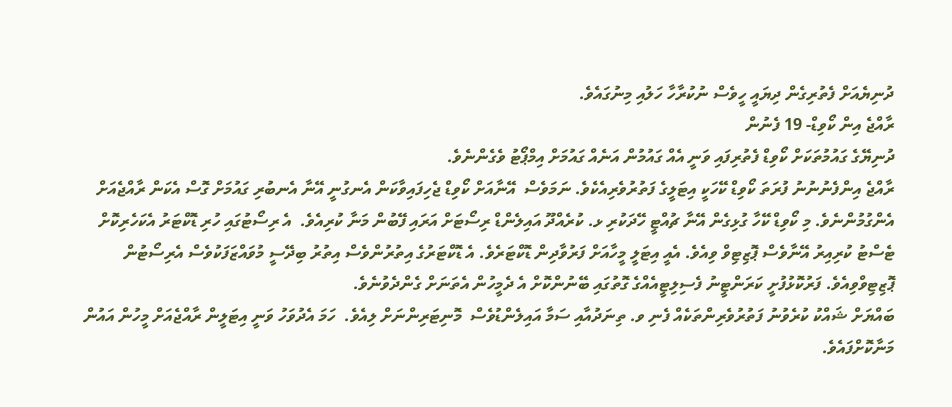ދުނިޔެއަށް ފެތުރިގެން ދިޔައީ ހީވެސް ނުކުރާހާ ހަލުއި މިނުގައެވެ.
ރާއްޖެ އިން ކޯވިޑް- 19 ފެނުން
ދުނިޔޭގެ ގައުމުތަކަށް ކޯވިޑް ފެތުރިފައި ވަނީ އެއް ގައުމުން އަނެއް ގައުމަށް އިމްޕޯޓު ވެގެންނެވެ.
ރާއްޖެ އިންފެނުނުނު ފުރަތަ ކޯވިޑް ކޭހަކީ އިޓަލީގެ ފަތުރުވެރިއެކެވެ. ނަމަވެސް  އޭނާއަށް ކޯވިޑް ޖެހިފައިވާކަން އެނގުނީ އޭނާ އެނބުރި ގައުމަށް ގޮސް އެކަން ރާއްޖެއަށް އެންގުމުންނެވެ. މި ކޯވިޑް ކޭހާ ގުޅިގެން އޭނާ ޗުއްޓީ ހޭދަކުރި ޅ. ކުރެއްދޫ އައިލެންޑް ރިސޯޓަށް އަރައި ފޭބުން މަނާ ކުރިއެވެ.  އެ ރިސޯޓުގައި ހުރި ޑޮކްޓަރު އެކަހެރިކޮށް ޓެސްޓު ކުރިއިރު އޭނާވެސް ޕޮޒިޓިވް ވިއެވެ. އެއީ އިޓަލީ މީހާއަށް ފަރުވާދިން ޑޮކްޓަރެވެ. އެ ޑޮކްޓަރުގެ އިތުރުންވެސް އިތުރު ބިދޭސީ މުވައްޒަފަކުވެސް އެރިސޯޓުން ޕޮޒިޓިވްވިއެވެ. ފަރުކޮޅުފުށީ ކަރަންޓީނު ފެސިލިޓީއެއްގެ ގޮތުގައި ބޭނުންކޮށް އެ ދެމީހުން އެތަނަށް ގެންދެވުނެވެ.
ބައްޔަށް ޝައްކު ކުރެވުނު ފަތުރުވެރިންތަކެއް ފެނި ވ. ތިނަދުއާއި ސަމާ އައިލެންޑުވެސް  މޮނިޓަރިންނަށް ލިއެވެ.  ހަމަ އެދުވަހު ވަނީ އިޓަލީން ރާއްޖެއަށް މީހުން އައުން މަނާކޮށްފައެވެ.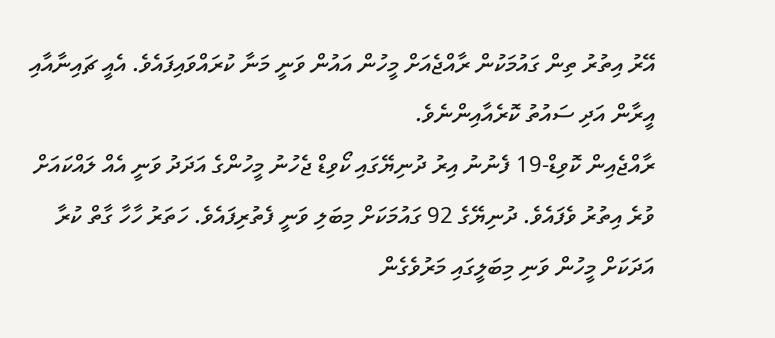އޭރު އިތުރު ތިން ގައުމަކުން ރާއްޖެއަށް މީހުން އައުން ވަނީ މަނާ ކުރައްވައިފައެވެ. އެއީ ޗައިނާއާއި އީރާން އަދި ސައުތު ކޮރެއާއިންނެވެ.
ރާއްޖެއިން ކޮވިޑް-19 ފެނުނު އިރު ދުނިޔޭގައި ކޯވިޑް ޖެހުނު މީހުންގެ އަދަދު ވަނީ އެއް ލައްކައަށް ވުރެ އިތުރު ވެފައެވެ. ދުނިޔޭގެ 92 ގައުމަކަށް މިބަލި ވަނީ ފެތުރިފައެވެ. ހަތަރު ހާހާ ގާތް ކުރާ އަދަކަށް މީހުން ވަނި މިބަލީގައި މަރުވެގެން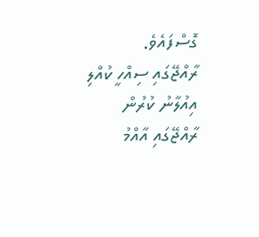ގޮސްފައެވެ.
ރާއްޖޭގައި ސިއްހީ ކުއްލި އިއުލާނު ކުރުން
ރާއްޖޭގައި އާއްމު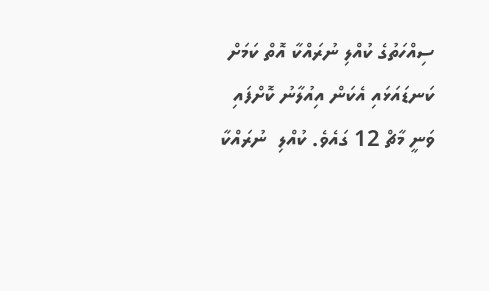ސިއްހަތުގެ ކުއްލި ނުރައްކާ އޮތް ކަމަށް ކަނޑައަޅައި އެކަން އިއުލާނު ކޮށްފައި ވަނީ މާޗް 12 ގައެވެ. ކުއްލި  ނުރައްކާ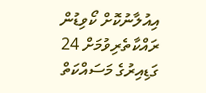އިއުލާނުކޮށް ކޯވިޑުން ރައްކާތެރިވުމަށް 24 ގަޑިއިރުގެ މަސައްކަތް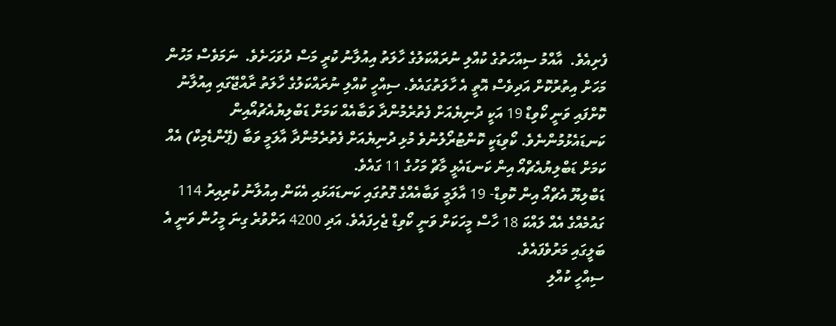ފެށިއެވެ.  އާއްމު ސިއްހަތުގެ ކުއްލި ނުރައްކަލުގެ ހާލަތު އިއުލާނު ކުރީ މަސް ދުވަހަށެވެ.  ނަމަވެސް މަހުން މަހަށް އިތުރުކޮށް އަދިވެސް އޮތީ އެ ހާލަތުގައެވެ. ސިއްހީ ކުއްލި ނުރައްކަލުގެ ހާލަތު ރާއްޖޭގައި އިއުލާނު ކޮށްފައި ވަނީ ކޯވިޑް 19 އަކީ ދުނިޔެއަށް ފެތުރެމުންދާ ވަބާއެއް ކަމަށް ޑަބްލިޔުއެޗުއޯއިން ކަނޑައެޅުމުންނެވެ. ކޯވިޑަކީ ކޮންޓުރޯލުނުވެ މުޅި ދުނިޔެއަށް ފެތުރެމުންދާ އާލަމީ ވަބާ (ޕޭންޑެމިކް) އެއް ކަމަށް ޑަބްލިޔުއެޗްއޯ އިން ކަނޑައެޅީ މާޗް މަހުގެ 11 ގައެވެ.
ޑަބްލިޔޫ އެޗްއޯ އިން ކޮވިޑް- 19 އާލަމީ ވަބާއެއްގެ ގޮތުގައި ކަނޑައަޅައި އެކަން އިއުލާނު ކުރިއިރު 114 ގައުމެއްގެ އެއް ލައްކަ 18 ހާސް މީހަކަށް ވަނީ ކޯވިޑް ޖެހިފައެވެ. އަދި 4200 އަށްވުރެ ގިނަ މީހުން ވަނީ އެ ބަލީގައި މަރުވެފައެވެ.
ސިއްހީ ކުއްލި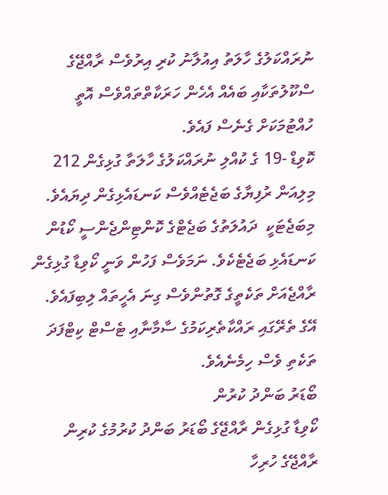ނުރައްކަލުގެ ހާލަތު އިއުލާނު ކުރި އިރުވެސް ރާއްޖޭގެ ސްކޫލުތަކާއި ބައެއް އެހެން ހަރަކާތްތައްވެސް އޮތީ ހުއްޓުމަކަށް ގެނެސް ފައެވެ.
ކޮވިޑް -19 ގެ ކުއްލި ނުރައްކަލުގެ ހާލަތާ ގުޅިގެން 212 މިލިއަން ރުފިޔާގެ ބަޖެޓެއްވެސް ކަނޑައެޅިގެން ދިޔައެވެ. މިބަޖެޓަކީ  ދައުލަތުގެ ބަޖެޓްގެ ކޮންޓިންޖެންސީ ކޯޑުން ކަނޑައެޅި ބަޖެޓެކެވެ. ނަމަވެސް ފަހުން ވަނީ ކޯވިޑާ ގުޅިގެން ރާއްޖެއަށް ތަކެތީގެ ގޮތުންވެސް ގިނަ އެހީތައް ލިބިފައެވެ. އޭގެ ތެރޭގައި ރައްކާތެރިކަމުގެ ސާމާނާއި ޓެސްޓް ކިޓްފަދަ ތަކެތި ވެސް ހިމެނެއެވެ.
ބޯޑަރު ބަންދު ކުރުން
ކޯވިޑާ ގުޅިގެން ރާއްޖޭގެ ބޯޑަރު ބަންދު ކުރުމުގެ ކުރިން ރާއްޖޭގެ ހުރިހާ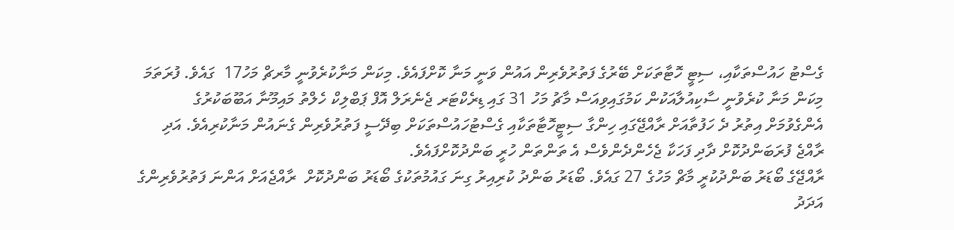ގެސްޓު ހައުސްތަކާއި، ސިޓީ ހޮޓާތަކަށް ބޭރުގެ ފަތުރުވެރިން އައުން ވަނީ މަނާ ކޮށްފައެވެ. މިކަން މަނާކުރެވުނީ މާރޗް މަހު17  ގައެވެ. ފުރަތަމަ މިކަން މަނާ ކުރެވުނީ ސާކިއުލާއަކުން ކަމުގައިވިއަސް މާޗު މަހު 31 ގައި ޑިރެކްޓަރ ޖެނެރަލް އޮފް ޕަބްލިކް ހެލްތު މައިމޫނާ އަބޫބަކުރުގެ އެންގެވުމަށް އިތުރު ދެ ހަފުތާއަށް ރާއްޖޭގައި ހިންގާ ސިޓީހޮޓާތަކާއި ގެސްޓުހައުސްތަކަށް ބިދޭސީ ފަތުރުވެރިން ގެނައުން މަނާކުރިއެވެ. އަދި ރާއްޖެ ފުރަބަންދުކޮށް ދާދި ފަހަކާ ޖެހެންދެންވެސް އެ ތަންތަން ހުރީ ބަންދުކޮށްފައެވެ.
ރާއްޖޭގެ ބޯޑަރު ބަންދުކުރީ މާޗް މަހުގެ 27 ގައެވެ. ބޯޑަރު ބަންދު ކުރިއިރު ގިނަ ގައުމުތަކުގެ ބޯޑަރު ބަންދުކޮށް  ރާއްޖެއަށް އަންނަ ފަތުރުވެރިންގެ އަދަދު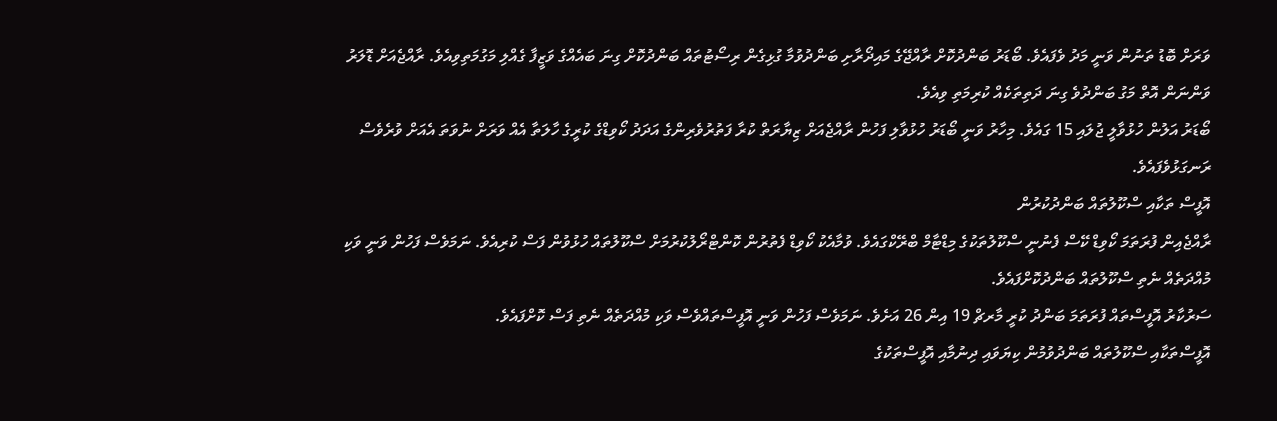ވަރަށް ބޮޑު ތަނުން ވަނީ މަދު ވެފައެވެ. ބޯޑަރު ބަންދުކޮށް ރާއްޖޭގެ މައިދޯރާށި ބަންދުވުމާ ގުޅިގެން ރިސޯޓުތައް ބަންދުކޮށް ގިނަ ބައެއްގެ ވަޒީފާ ގެއްލި މަގުމަތިވިއެވެ. ރާއްޖެއަށް ޑޮލަރު ވަންނަން އޮތް މަގު ބަންދުވެ ގިނަ ދަތިތަކެއް ކުރިމަތި ވިއެވެ.
ބޯޑަރު އަލުން ހުޅުވާލީ ޖުލައި 15 ގައެވެ. މިހާރު ވަނީ ބޯޑަރު ހުޅުވާލި ފަހުން ރާއްޖެއަށް ޒިޔާރަތް ކުރާ ފަތުރުވެރިންގެ އަދަދު ކޯވިޑްގެ ކުރީގެ ހާލަތާ އެއް ވަރަށް ނުވަތަ އެއަށް ވުރެވެސް ރަނގަޅުވެފައެވެ.
އޮފީސް ތަކާއި ސްކޫލުތައް ބަންދުކުރުން
ރާއްޖެއިން ފުރަތަމަ ކޯވިޑް ކޭސް ފެނުނީ ސްކޫލުތަކުގެ މިޑްޓާމް ބްރޭކްގައެވެ. ވުމާއެކު ކޯވިޑް ފެތުރުން ކޮންޓްރޯލުކުރުމަށް ސްކޫލުތައް ހުޅުވުން ފަސް ކުރިއެވެ. ނަމަވެސް ފަހުން ވަނީ ވަކި މުއްދަތެއް ނެތި ސްކޫލުތައް ބަންދުކޮށްފައެވެ.
ސަރުކާރު އޮފީސްތައް ފުރަތަމަ ބަންދު ކުރީ މާރޗް 19 އިން 26 އަށެވެ. ނަމަވެސް ފަހުން ވަނީ އޮފީސްތައްވެސް ވަކި މުއްދަތެއް ނެތި ފަސް ކޮށްފައެވެ.
އޮފީސްތަކާއި ސްކޫލުތައް ބަންދުވުމުން ކިޔަވައި ދިނުމާއި އޮފީސްތަކުގެ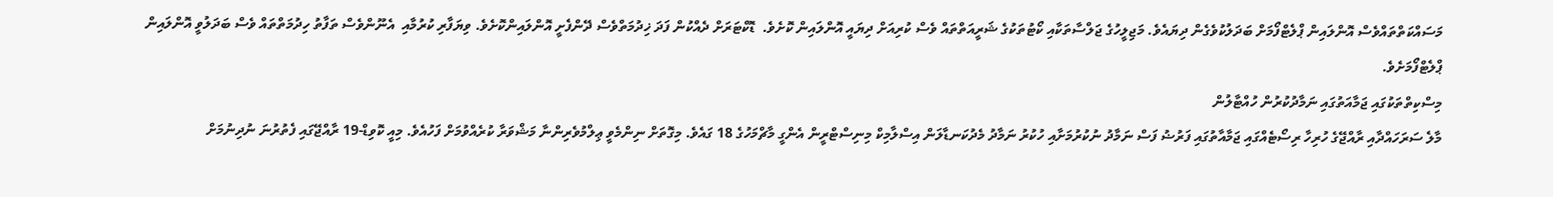މަސައްކަތްތައްވެސް އޮންލައިން ޕްލެޓްފޯމަށް ބަދަލުކުވެގެން ދިޔައެވެ. މަޖިލީހުގެ ޖަލްސާތަކާއި ކޯޓުތަކުގެ ޝަރީއަތްތައް ވެސް ކުރިއަށް ދިޔައީ އޮންލައިން ކޮށެވެ.  ޑޮކްޓަރަށް ދެއްކުން ފަދަ ޚިދުމަތްވެސް ދޭންފެށީ އޮންލައިންކޮށެވެ. ވިޔަފާރި ކުރުމާއި  އެނޫންވެސް ތަފާތު ހިދުމަތްތައް ވެސް ބަދަލުވީ އޮންލައިން ޕްލެޓްފޯމަށެވެ.
މިސްކިތްތަކުގައި ޖަމާއަތުގައި ނަމާދުކުރުން ހުއްޓާލުން
މާލެ ސަރަހައްދާއި ރާއްޖޭގެ ހުރިހާ ރިސޯޓެއްގައި ޖަމާއާތުގައި ފަރުޟު ފަސް ނަމާދު ނުކުރުމަށާއި ހުކުރު ނަމާދު މެދުކަނޑާލަން އިސްލާމިކް މިނިސްޓްރީން އެންގީ މާޗްމަހުގެ 18 ގައެވެ. މިގޮތަށް ނިންމެވީ ޢިލްމުވެރިންނާ މަޝްވަރާ ކުރެއްވުމަށް ފަހުއެވެ. މިއީ ކޮވިޑް-19 ރާއްޖޭގައި ފެތުރުނަ ނުދިނުމަށް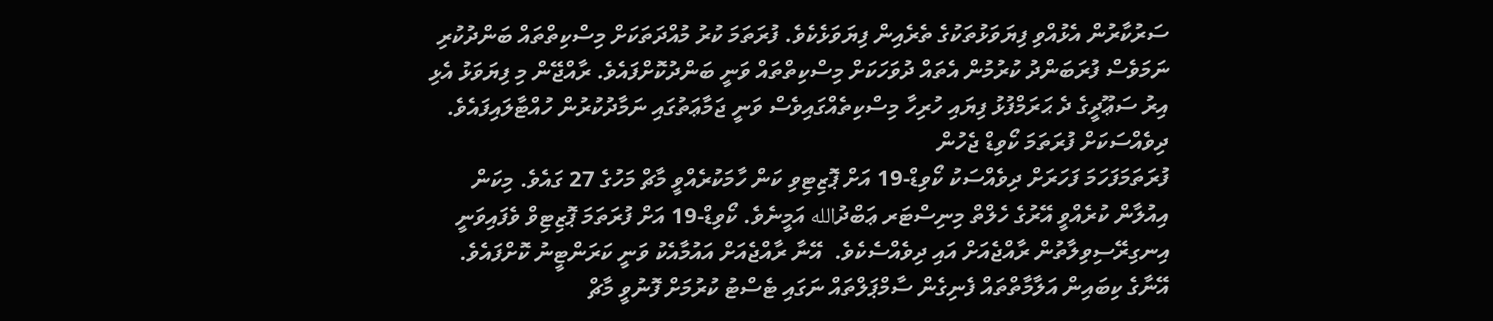ސަރުކާރުން އެޅުއްވި ފިޔަވަޅުތަކުގެ ތެރެއިން ފިޔަވަޅެކެވެ. ފުރަތަމަ ކުރު މުއްދަތަކަށް މިސްކިތްތައް ބަންދުކުރި ނަމަވެސް ފުރަބަންދު ކުރުމުން އެތައް ދުވަހަކަށް މިސްކިތްތައް ވަނީ ބަންދުކޮށްފައެވެ. ރާއްޖޭން މި ފިޔަވަޅު އެޅި އިރު ސަޢޫދީގެ ދެ ޙަރަމްފުޅު ފިޔައި ހުރިހާ މިސްކިތެއްގައިވެސް ވަނީ ޖަމާޢަތުގައި ނަމާދުކުރުން ހުއްޓާލައިފައެވެ.
ދިވެއްސަކަށް ފުރަތަމަ ކޯވިޑް ޖެހުން
ފުރަތަމަފަހަމަ ފަހަރަށް ދިވެއްސަކު ކޯވިޑް-19 އަށް ޕޮޒިޓިވި ކަން ހާމަކުރެއްވީ މާޗް މަހުގެ 27 ގައެވެ. މިކަން އިއުލާން ކުރެއްވީ އޭރުގެ ހެލްތް މިނިސްޓަރ ޢަބްދުالله އަމީނެވެ. ކޯވިޑް-19 އަށް ފުރަތަމަ ޕޮޒިޓިވް ވެފައިވަނީ އިނގިރޭސިވިލާތުން ރާއްޖެއަށް އައި ދިވެއްސެކެވެ.  އޭނާ ރާއްޖެއަށް އައުމާއެކު ވަނީ ކަރަންޓީނު ކޮށްފައެވެ. އޭނާގެ ކިބައިން އަލާމާތްތައް ފެނިގެން ސާމްޕަލްތައް ނަގައި ޓެސްޓު ކުރުމަށް ފޮނުވީ މާޗް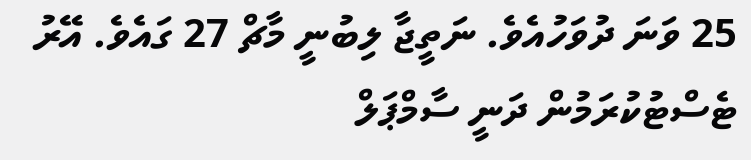25 ވަނަ ދުވަހުއެވެ. ނަތީޖާ ލިބުނީ މާޗް 27 ގައެވެ. އޭރު ޓެސްޓުކުރަމުން ދަނީ ސާމްޕަލް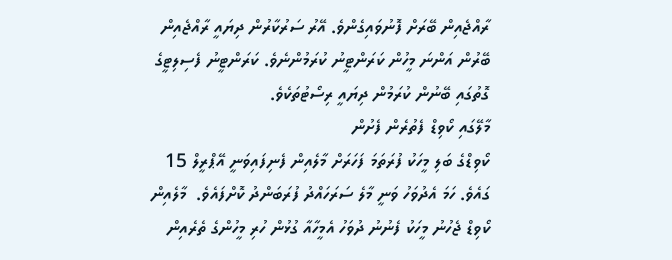ރާއްޖެއިން ބޭރަށް ފޮނުވައިގެންވެ. އޭރު ސަރުކާރުން ދިޔައީ ރާއްޖެއިން ބޭރުން އަންނަ މީހުން ކަރަންޓީނު ކުރަމުންނެވެ. ކަރަންޓީނު ފެސިލިޓީގެ ގޮތުގައި ބޭނުން ކުރަމުން ދިޔައީ ރިސޯޓުތަކެވެ.
މާލޭގައި ކޯވިޑް ފެތުރެން ފެށުން
ކޯވިޑްގެ ބަލި މީހަކު ފުރަތަމަ ފަހަރަށް މާލެއިން ފެނިފައިވަނީ އޭޕްރީލް 15 ގައެވެ. ހަމަ އެދުވަހު ވަނީ މާލެ ސަރަހައްދު ފުރަބަންދު ކޮށްފައެވެ.  މާލެއިން ކޯވިޑް ޖެހުނު މީހަކު ފެނުނު ދުވަހު އެމީހާއާ ގުޅުން ހުރި މީހުންގެ ތެރެއިން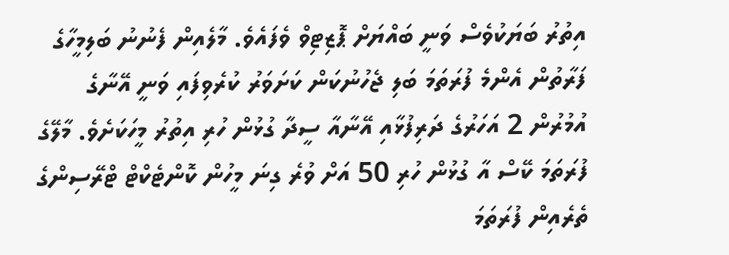އިތުރު ބަޔަކުވެސް ވަނީ ބައްޔަށް ޕޮޒިޓިވް ވެފައެވެ. މާލެއިން ފެނުނު ބަލިމީހާގެ ފަރާތުން އެންމެ ފުރަތަމަ ބަލި ޖެހުނުކަން ކަށަވަރު ކުރެވިފައި ވަނީ އޭނާގެ އުމުރުން 2 އަހަރުގެ ދަރިފުޅާއި އޭނާއާ ސީދާ ގުޅުން ހުރި އިތުރު މީހަކަށެވެ. މާލޭގެ ފުރަތަމަ ކޭސް އާ ގުޅުން ހުރި 50 އަށް ވުރެ ގިނަ މީހުން ކޮންޓެކްޓް ޓްރޭސިންގެ ތެރެއިން ފުރަތަމަ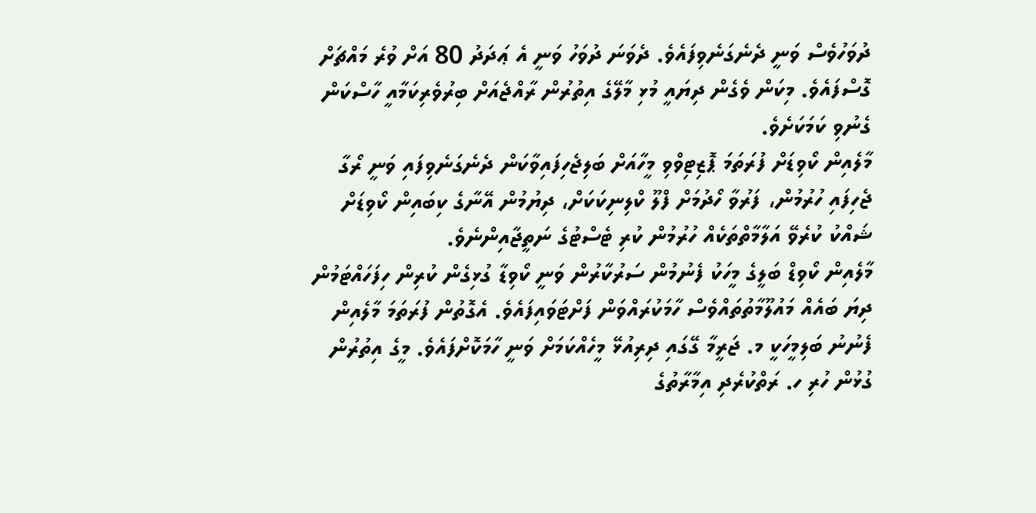ދުވަހުވެސް ވަނީ ދެނެގަނެވިފައެވެ. ދެވަނަ ދުވަހު ވަނީ އެ ޢަދަދު 80 އަށް ވުރެ މައްޗަށް ގޮސްފައެވެ. މިކަން ވެގެން ދިޔައީ މުޅި މާލޭގެ އިތުރުން ރާއްޖެއަށް ބިރުވެރިކަމާއީ ހާސްކަން ގެނުވި ކަމަކަށެވެ.
މާލެއިން ކޯވިޑަށް ފުރަތަމަ ޕޮޒިޓިވްވި މީހާއަށް ބަލިޖެހިފައިވާކަން ދެނެގަނެވިފައި ވަނީ ރޯގާ ޖެހިފައި ހުރުމުން، ފަރުވާ ހޯދުމަށް ފްލޫ ކްލިނިކަކަށް، ދިޔުމުން އޭނާގެ ކިބައިން ކޯވިޑަށް ޝައްކު ކުރެވޭ އަލާމާތްތަކެއް ހުރުމުން ކުރި ޓެސްޓުގެ ނަތީޖާއިންނެވެ.
މާލެއިން ކޯވިޑް ބަލީގެ މީހަކު ފެނުމުން ސަރުކާރުން ވަނީ ކޯވިޑާ ގުޅިގެން ކުރިން ހިފަހައްޓަމުން ދިޔަ ބައެއް މައުލޫމާތުތައްވެސް ހާމަކުރައްވަން ފަށްޓަވައިފައެވެ. އެގޮތުން ފުރަތަމަ މާލެއިން ފެނުނު ބަލިމީހަކީ މ. ޖަރީމާ ގޭގައި ދިރިއުޅޭ މީހެއްކަމަށް ވަނީ ހާމަކޮށްފައެވެ. މީގެ އިތުރުން ގުޅުން ހުރި ހ. ރަތްކުރެދި އިމާރާތުގެ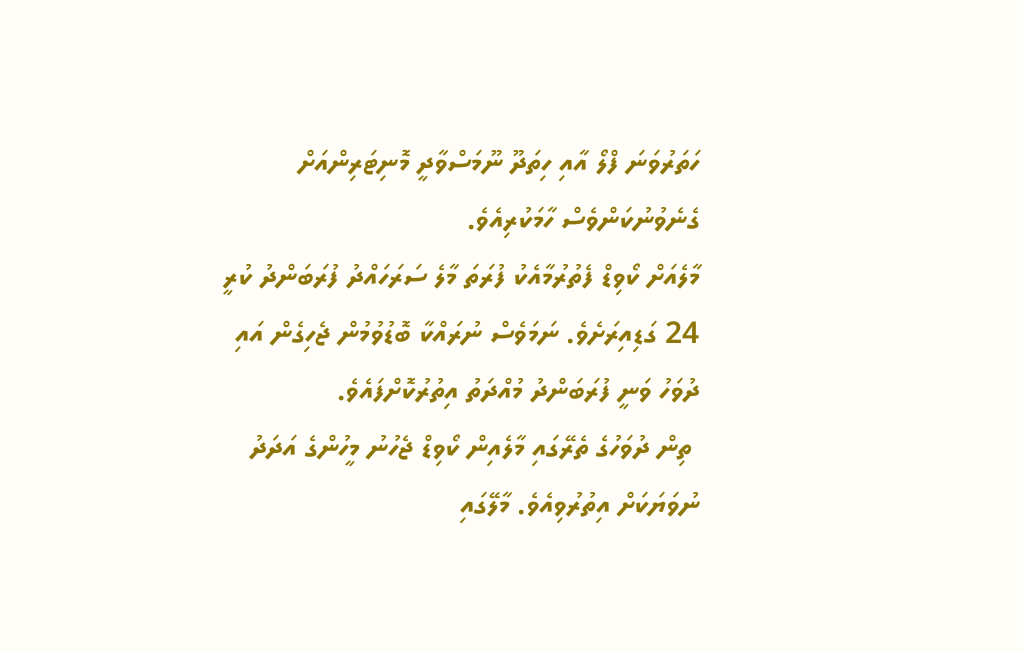ހަތަރުވަނަ ފްލޯ އާއި ހިތަދޫ ނޫމަސްވާދީ މޮނިޓަރިންއަށް ގެނެވުނުކަންވެސް ހާމަކުރިއެވެ.
މާލެއަށް ކޯވިޑް ފެތުރުމާއެކު ފުރަތަ މާލެ ސަރަހައްދު ފުރަބަންދު ކުރީ 24 ގަޑިއިރަށެވެ. ނަމަވެސް ނުރައްކާ ބޮޑުވުމުން ޖެހިގެން އައި ދުވަހު ވަނީ ފުރަބަންދު މުއްދަތު އިތުރުކޮށްފައެވެ.
 ތިން ދުވަހުގެ ތެރޭގައި މާލެއިން ކޯވިޑް ޖެހުނު މީހުންގެ އަދަދު ނުވަޔަކަށް އިތުރުވިއެވެ. މާލޭގައި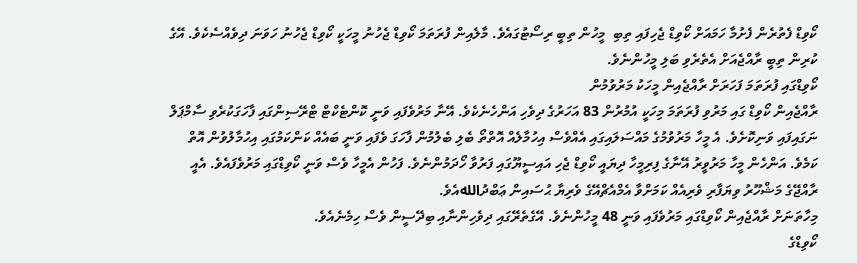ކޯވިޑް ފެތުރެން ފެށުމާ ހަމައަށް ކޯވިޑް ޖެހިފައި ތިބި  މީހުން ތިބީ ރިސޯޓުގައެވެ. މާލެއިން ފުރަތަމަ ކޯވިޑް ޖެހުނު މީހަކީ ކޯވިޑް ޖެހުނު ހަވަނަ ދިވެއްސެކެވެ. އޭގެ ކުރިން ތިބީ ރާއްޖެއަށް އެތެރެވި ބަލި މީހުންނެވެ.
ކޯވިޑްގައި ފުރަތަމަ ފަހަރަށް ރާއްޖެއިން މީހަކު މަރުވުމުން
ރާއްޖެއިން ކޯވިޑް ގައި މަރުވި ފުރަތަމަ މިހަކީ އުމުރުން 83 އަހަރުގެ ދިވެހި އަންހެނެކެވެ. އޭނާ މަރުވެފައި ވަނީ ކޮންޓެކްޓް ޓްރޭސިންގައި ފާހަގަކުރެވި ސާމްޕަލް ނަގައިފައި ވަނިކޮށެވެ. އެ މީހާ މަރުވުމުގެ މައްސަލައިގައި އެއްވެސް އިހުމާލެއް އޮތްތޯ ބެލި ބެލުމުން ފާހަގަ ވެފައި ވަނީ ބައެއް ކަންކަމުގައި އިހުމާލުވުން އޮތް ކަމެވެ. އަންހެން މީހާ މަރުވީރު އޭނާގެ ފިރިމީހާ ދިޔައީ ކޯވިޑް ޖެހި އައިސީޔޫގައި ފަރުވާ ހޯދަމުންނެވެ. ފަހުން އެމީހާ ވެސް ވަނީ ކޯވިޑްގައި މަރުވެފައެވެ. އެއީ ރާއްޖޭގެ މަޝްހޫރު ވިޔަފާރި ވެރިއެއް ކަމަށްވާ އެމްއެޗްއޭގެ ވެރިޔާ ޙުސައިން ޢަބްދުاللهއެވެ.
މިހާތަނަށް ރާއްޖެއިން ކޯވިޑްގައި މަރުވެފައި ވަނީ 48 މީހުންނެވެ. އޭގެތެރޭގައި ދިވެހިންނާއި ބިދޭސީން ވެސް ހިމެނެއެވެ.
ކޯވިޑްގެ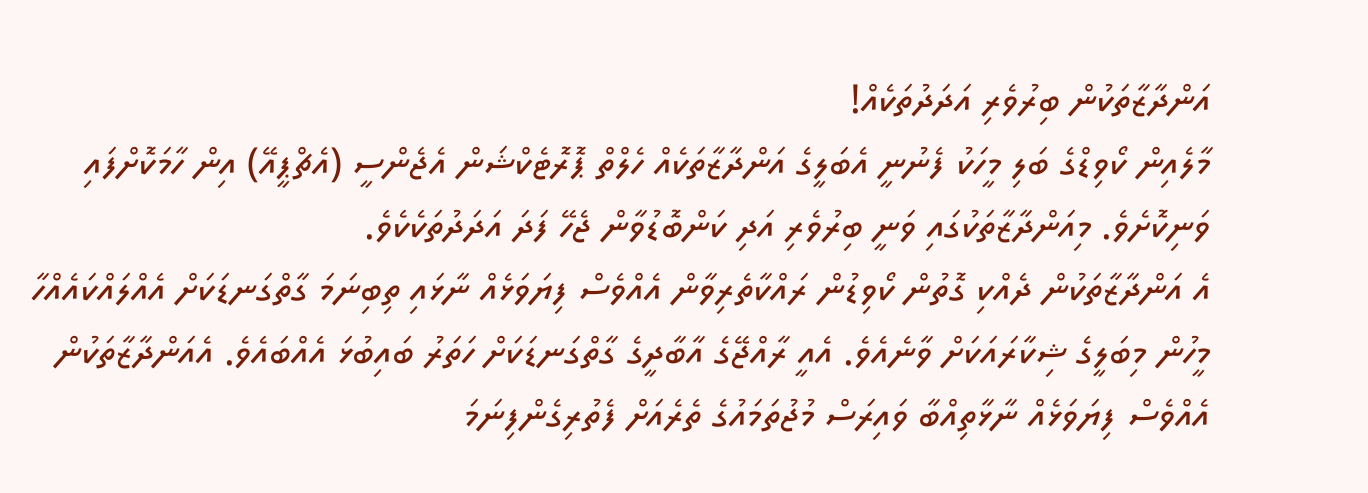އަންދާޒާތަކުން ބިރުވެރި އަދަދުތަކެއް!
މާލެއިން ކޯވިޑްގެ ބަލި މީހަކު ފެނުނީ އެބަލީގެ އަންދާޒާތަކެއް ހެލްތް ޕޮރޮޓެކްޝަން އެޖެންސީ (އެޗްޕީއޭ) އިން ހާމަކޮށްފައި ވަނިކޮށެވެ. މިއަންދާޒާތަކުގައި ވަނީ ބިރުވެރި އަދި ކަންބޮޑުވާން ޖެހޭ ފަދަ އަދަދުތަކެކެވެ.
އެ އަންދާޒާތަކުން ދެއްކި ގޮތުން ކޯވިޑުން ރައްކާތެރިވާން އެއްވެސް ފިޔަވަޅެއް ނާޅައި ތިބިނަމަ ގާތްގަނޑަކަށް އެއްލައްކައެއްހާ މީހުން މިބަލީގެ ޝިކާރައަކަށް ވާނެއެވެ. އެއީ ރާއްޖޭގެ އާބާދީގެ ގާތްގަނޑަކަށް ހަތަރު ބައިބުޅަ އެއްބައެވެ. އެއަންދާޒާތަކުން އެއްވެސް ފިޔަވަޅެއް ނާޅާތިއްބާ ވައިރަސް މުޖުތަމައުގެ ތެރެއަށް ފެތުރިގެންފިނަމަ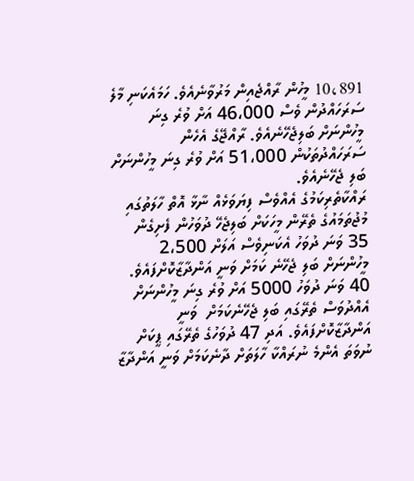10،891 މީހުން ރާއްޖެއިން މަރުވާނެއެވެ. ހަމައެކަނި މާލެ ސަރަހައްދުން ވެސް 46،000 އަށް ވުރެ ގިނަ މީހުންނަށް ބަލިޖެހޭނެއެވެ. ރާއްޖޭގެ އެހެން ސަރަހައްދުތަކުން 51،000 އަށް ވުރެ ގިނަ މީހުންނަށް ބަލި ޖެހޭނެއެވެ.
ރައްކާތެރިކަމުގެ އެއްވެސް ފިޔަވަޅެއް ނާޅާ އޮތް ހާލަތުގައި މުޖުތަމައުގެ ތެރޭން މީހަކަށް ބަލިޖެހޭ ދުވަހުން ފެށިގެން 35 ވަނަ ދުވަހު އެކަނިވެސް އަލަށް 2،500 މީހުންނަށް ބަލި ޖެހޭނެ ކަމަށް ވަނީ އަންދާޒާކޮށްފައެވެ. 40 ވަނަ ދުވަހު 5000 އަށް ވުރެ ގިނަ މީހުންނަށް އެއްދުވަސް ތެރޭގައި ބަލި ޖެހޭނެކަމަށް  ވަނީ އަންދާޒާކޮށްފައެވެ. އަދި 47 ދުވަހުގެ ތެރޭގައި ޕީކަށް ނުވަތަ އެންމެ ނުރައްކާ ހާލަތަށް ދާނެކަމަށް ވަނީ އަންދާޒާ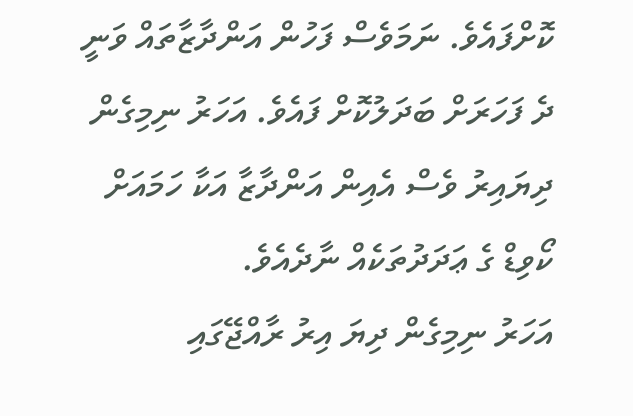ކޮށްފައެވެ. ނަމަވެސް ފަހުން އަންދާޒާތައް ވަނީ ދެ ފަހަރަށް ބަދަލުކޮށް ފައެވެ. އަހަރު ނިމިގެން ދިޔައިރު ވެސް އެއިން އަންދާޒާ އަކާ ހަމައަށް ކޯވިޑް ގެ ޢަދަދުތަކެއް ނާދެއެވެ.
އަހަރު ނިމިގެން ދިޔަ އިރު ރާއްޖޭގައި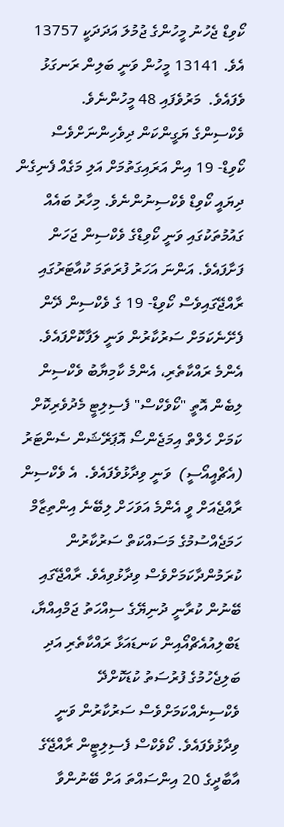ކޯވިޑް ޖެހުނު މީހުންގެ ޖުމުލަ އަދަދަކީ 13757 އެވެ. 13141 މީހުން ވަނީ ބަލިން ރަނގަޅު ވެފައެވެ.  މަރުވެފައި 48 މީހުންނެވެ.
ވެކްސިންގެ ޔަގީންކަން ދިވެހިންނަށްވެސް
ކޯވިޑް- 19 އިން އަރައިގަތުމަށް އަލި މަގެއް ފެނިގެން ދިޔައީ ކޯވިޑް ވެކްސިނުންނެވެ. މިހާރު ބައެއް ގައުމުތަކުގައި ވަނީ ކޯވިޑްގެ ވެކްސިން ޖަހަން ފަށާފައެވެ. އަންނަ އަހަރު ފުރަތަމަ ކުއާޓަރުގައި ރާއްޖޭގައިވެސް ކޯވިޑް- 19 ގެ ވެކްސިން ދޭން ފެށޭނެކަމަށް ސަރުކާރުން ވަނީ ލަފާކޮށްފައެވެ. އެންމެ ރައްކާތެރި، އެންމެ ކާމިޔާބު ވެކްސިން ލިބެން އޮތީ "ކޯވެކްސް" ފެސިލިޓީ މެދުވެރިކޮށް ކަމަށް ހެލްތް އިމަޖެންސޯ އޮޕަރޭޝަން ސެންޓަރު (އެޗްއީއޯސީ)  ވަނީ ވިދާޅުވެފައެވެ.  އެ ވެކްސިން ރާއްޖެއަށް ވީ އެންމެ އަވަހަށް ލިބޭނެ އިންތިޒާމް ހަމަޖެއްސުމުގެ މަސައްކަތް ސަރުކާރުން ކުރަމުންދާކަމަށްވެސް ވިދާޅުވިއެވެ. ރާއްޖޭގައި ބޭނުން ކުރާނީ ދުނިޔޭގެ ސިއްހަތު ޖަމްއިއްޔާ، ޑަބްލިއުއެޗްއޯއިން ކަނޑައަޅާ ރައްކާތެރި އަދި ބަލިޖެހުމުގެ ފުރުސަތު ކުޑަކޮށްދޭ ވެކްސިނެއްކަމަށްވެސް ސަރުކާރުން ވަނީ ވިދާޅުވެފައެވެ. ކޯވެކްސް ފެސިލިޓީން ރާއްޖޭގެ އާބާދީގެ 20 އިންސައްތަ އަށް ބޭނުންވާ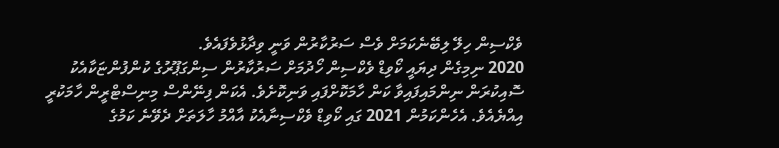ވެކްސިން ހިލޭ ލިބޭނެކަމަށް ވެސް ސަރުކާރުން ވަނީ ވިދާޅުވެފައެވެ.
2020 ނިމިގެން ދިޔައީ ކޯވިޑް ވެކްސިން ހޯދުމަށް ސަރުކާރުން ސިންގަޕޫރުގެ ކުންފުންޏަކާއެކު ސޮއިކުރަން ނިންމައިފައިވާ ކަން ހާމަކޮށްފައި ވަނިކޮށެވެ. އެކަން ފިނޭންސް މިނިސްޓްރީން ހާމަކުރީ އިއްޔެއެވެ. އެހެންކަމުން 2021 ގައި ކޯވިޑް ވެކްސިނާއެކު އާއްމު ހާލަތަށް ދެވޭނެ ކަމުގެ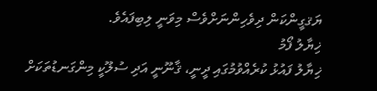ޔަޤގީންކަން ދިވެހިންނަށްވެސް މިވަނީ ލިބިފައެވެ.
ޚިޔާލު ފޯމު
ޚިޔާލު ފައުޅު ކުރެއްވުމުގައި ދީނީ، ޤާނޫނީ އަދި ސުލޫކީ މިންގަނޑުތަކަށް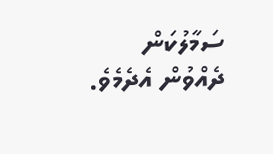ސަމާލުކަން ދެއްވުން އެދެމެވެ.